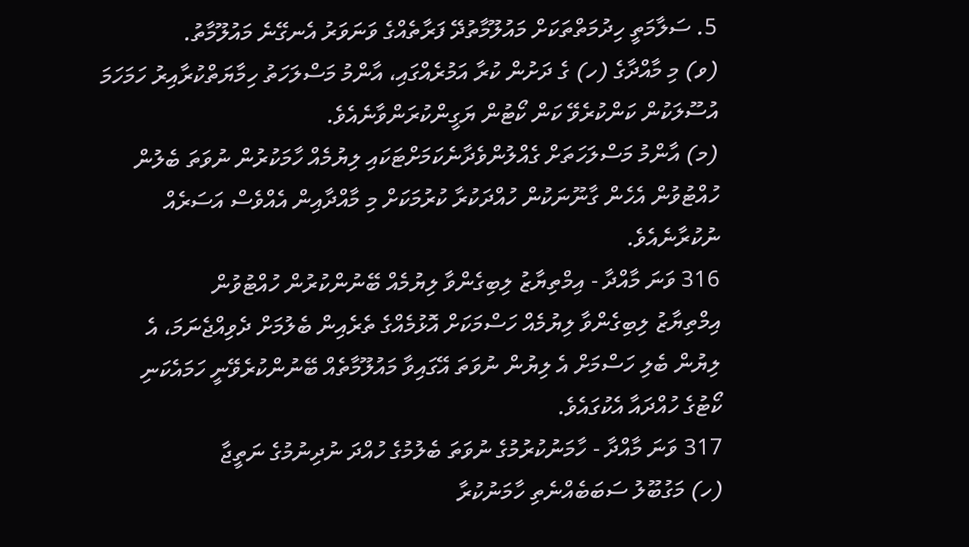5. ސަލާމަތީ ހިދުމަތްތަކަށް މައުލޫމާތުދޭ ފަރާތެއްގެ ވަނަވަރު އެނގޭނެ މައުލޫމާތު.
(ވ) މި މާއްދާގެ (ހ) ގެ ދަށުން ކުރާ އަމުރެއްގައި، އާންމު މަސްލަހަތު ހިމާޔަތްކުރާއިރު ހަމަހަމަ އުސޫލަކުން ކަންކުރެވޭ ކަން ކޯޓުން ޔަގީންކުރަންވާނެއެވެ.
(މ) އާންމު މަސްލަހަތަށް ގެއްލުންވެދާނެކަމަށްޓަކައި ލިޔުމެއް ހާމަކުރުން ނުވަތަ ބެލުން ހުއްޓުވުން އެހެން ގާނޫނަކުން ހުއްދަކުރާ ކުރުމަކަށް މި މާއްދާއިން އެއްވެސް އަސަރެއް ނުކުރާނެއެވެ.
316 ވަނަ މާއްދާ - އިމްތިޔާޒު ލިބިގެންވާ ލިޔުމެއް ބޭނުންކުރުން ހުއްޓުވުން
އިމްތިޔާޒު ލިބިގެންވާ ލިޔުމެއް ހަސްމަކަށް އޮޅުމެއްގެ ތެރެއިން ބެލުމަށް ދެވިއްޖެނަމަ، އެ ލިޔުން ބެލި ހަސްމަށް އެ ލިޔުން ނުވަތަ އޭގައިވާ މައުލޫމާތެއް ބޭނުންކުރެވޭނީ ހަމައެކަނި ކޯޓުގެ ހުއްދައާ އެކުގައެވެ.
317 ވަނަ މާއްދާ - ހާމަނުކުރުމުގެ ނުވަތަ ބެލުމުގެ ހުއްދަ ނުދިނުމުގެ ނަތީޖާ
(ހ) މަގުބޫލު ސަބަބެއްނެތި ހާމަނުކުރާ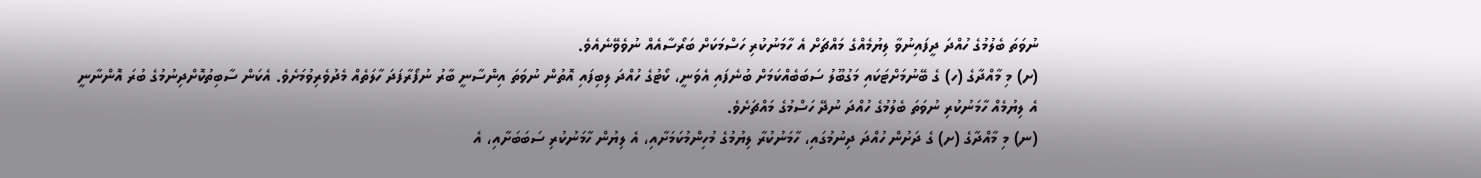ނުވަތަ ބެލުމުގެ ހުއްދަ ދީފައިނުވާ ލިޔުމެއްގެ މައްޗަށް އެ ހާމަނުކުރި ހަސްމަކަށް ބަރޯސާއެއް ނުވެވޭނެއެވެ.
(ށ) މި މާއްދާގެ (ހ) ގެ ބޭނުމަށްޓަކައި މަގުބޫލު ސަބަބެއްކަމަށް ބުނެފައި އެވަނީ، ކޯޓުގެ ހުއްދަ ލިބިފައި އޮތުން ނުވަތަ އިންސާނީ ބާރު ނުފޯރާފަދަ ހާލަތެއް މެދުވެރިވުމަށެވެ. އެކަން ސާބިތުކޮށްދިނުމުގެ ބުރަ އޮންނާނީ އެ ލިޔުމެއް ހާމަނުކުރި ނުވަތަ ބެލުމުގެ ހުއްދަ ނުދޭ ހަސްމުގެ މައްޗަށެވެ.
(ނ) މި މާއްދާގެ (ށ) ގެ ދަށުން ހުއްދަ ދިނުމުގައި، ހާމަނުކުރާ ލިޔުމުގެ މުހިންމުކަމަށާއި، އެ ލިޔުން ހާމަނުކުރި ސަބަބަށާއި، އެ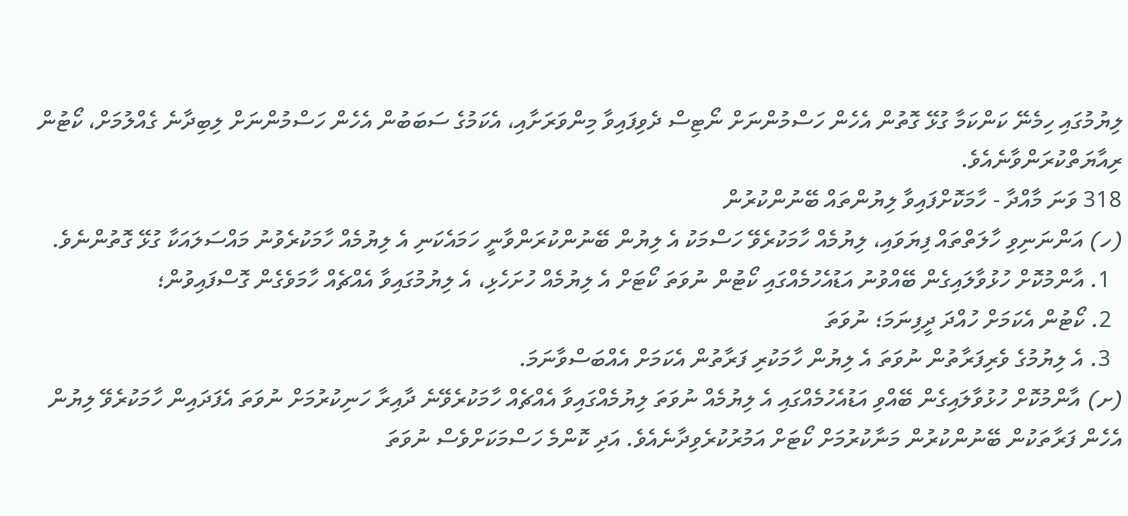ލިޔުމުގައި ހިމެނޭ ކަންކަމާ ގުޅޭ ގޮތުން އެހެން ހަސްމުންނަށް ނޯޓިސް ދެވިފައިވާ މިންވަރަށާއި، އެކަމުގެ ސަބަބުން އެހެން ހަސްމުންނަށް ލިބިދާނެ ގެއްލުމަށް، ކޯޓުން ރިއާޔަތްކުރަންވާނެއެވެ.
318 ވަނަ މާއްދާ - ހާމަކޮށްފައިވާ ލިޔުންތައް ބޭނުންކުރުން
(ހ) އަންނަނިވި ހާލަތްތައް ފިޔަވައި، ލިޔުމެއް ހާމަކުރެވޭ ހަސްމަކު އެ ލިޔުން ބޭނުންކުރަންވާނީ ހަމައެކަނި އެ ލިޔުމެއް ހާމަކުރެވުނު މައްސަލައަކާ ގުޅޭ ގޮތުންނެވެ.
  1. އާންމުކޮށް ހުޅުވާލައިގެން ބޭއްވުނު އަޑުއެހުމެއްގައި ކޯޓުން ނުވަތަ ކޯޓަށް އެ ލިޔުމެއް ހުށަހެޅި، އެ ލިޔުމުގައިވާ އެއްޗެއް ހާމަވެގެން ގޮސްފައިވުން؛
  2. ކޯޓުން އެކަމަށް ހުއްދަ ދީފިނަމަ؛ ނުވަތަ
  3. އެ ލިޔުމުގެ ވެރިފަރާތުން ނުވަތަ އެ ލިޔުން ހާމަކުރި ފަރާތުން އެކަމަށް އެއްބަސްވާނަމަ.
(ށ) އާންމުކޮށް ހުޅުވާލައިގެން ބޭއްވި އަޑުއެހުމެއްގައި އެ ލިޔުމެއް ނުވަތަ ލިޔުމެއްގައިވާ އެއްޗެއް ހާމަކުރެވޭނެ ދާއިރާ ހަނިކުރުމަށް ނުވަތަ އެފަދައިން ހާމަކުރެވޭ ލިޔުން އެހެން ފަރާތަކުން ބޭނުންކުރުން މަނާކުރުމަށް ކޯޓަށް އަމުރުކުރެވިދާނެއެވެ. އަދި ކޮންމެ ހަސްމަކަށްވެސް ނުވަތަ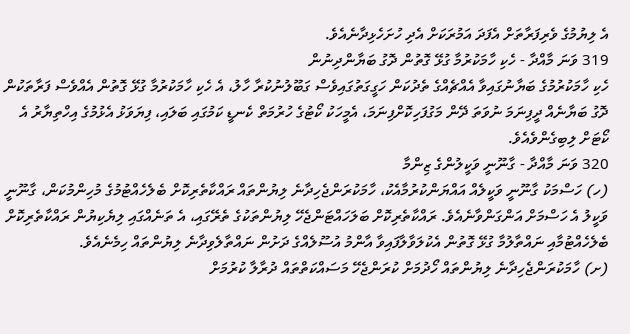އެ ލިޔުމުގެ ވެރިފަރާތަށް އެފަދަ އަމުރަކަށް އެދި ހުށަހެޅިދާނެއެވެ.
319 ވަނަ މާއްދާ - ހެކި ހާމަކުރުމާ ގުޅޭ ގޮތުން ދޮގު ބަޔާންދިނުން
ހެކި ހާމަކުރުމުގެ ބަޔާނުގައިވާ އެއްޗެއްގެ ތެދުކަން ހަގީގަތުގައިވެސް ގަބޫލުނުކުރާ ހާލު، އެ ހެކި ހާމަކުރުމާ ގުޅޭ ގޮތުން އެއްވެސް ފަރާތަކުން ދޮގު ބަޔާނެއް ދީފިނަމަ ނުވަތަ ދޭން މަގުފަހިކޮށްފިނަމަ، އެމީހަކު ކޯޓުގެ ހުރުމަތް ކެނޑީ ކަމުގައި ބަލައި، ފިޔަވަޅު އެޅުމުގެ އިހްތިޔާރު އެ ކޯޓަށް ލިބިގެންވެއެވެ.
320 ވަނަ މާއްދާ - ގާނޫނީ ވަކީލުންގެ ޒިންމާ
(ހ) ހަސްމަކު ގާނޫނީ ވަކީލެއް އައްޔަންކުރުމާއެކު، ހާމަކުރަންޖެހިދާނެ ލިޔުންތައް ރައްކާތެރިކޮށް ބެލެހެއްޓުމުގެ މުހިންމުކަން، ގާނޫނީ ވަކީލު އެ ހަސްމަށް އަންގަންވާނެއެވެ. ރައްކާތެރިކޮށް ބަލަހައްޓަންޖެހޭ ލިޔުންތަކުގެ ތެރޭގައި، އެ ތަނެއްގައި ލިޔެކިޔުން ރައްކާތެރިކޮށް ބެލެހެއްޓުމާއި ނައްތާލުމާ ގުޅޭ ގޮތުން އެކުލަވާލާފައިވާ އާންމު އުސޫލެއްގެ ދަށުން ނައްތާލެވިދާނެ ލިޔުންތައް ހިމެނެއެވެ.
(ށ) ހާމަކުރަންޖެހިދާނެ ލިޔުންތައް ހޯދުމަށް ކުރަންޖެހޭ މަސައްކަތްތައް ދުރާލާ ކުރުމަށް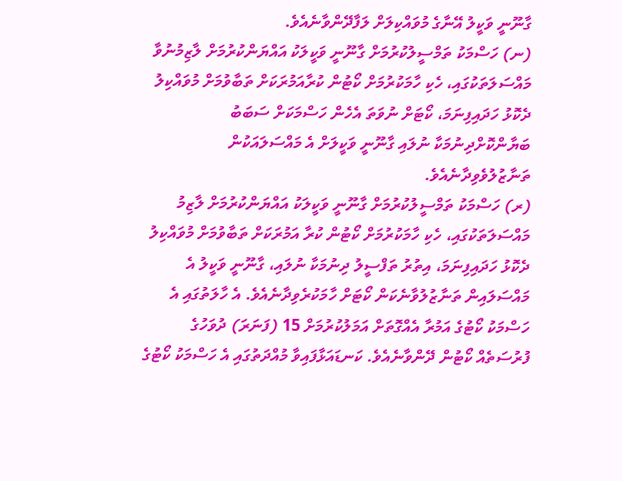ގާނޫނީ ވަކީލު އޭނާގެ މުވައްކިލަށް ލަފާދޭންވާނެއެވެ.
(ނ) ހަސްމަކު ތަމްސީލުކުރުމަށް ގާނޫނީ ވަކީލަކު އައްޔަންކުރުމަށް ލާޒިމުނުވާ މައްސަލަތަކުގައި، ހެކި ހާމަކުރުމަށް ކޯޓުން ކުރާއަމުރަކަށް ތަބާވުމަށް މުވައްކިލު ދެކޮޅު ހަދައިފިނަމަ، ކޯޓަށް ނުވަތަ އެހެން ހަސްމަކަށް ސަބަބު ބަޔާންކޮށްދިނުމަކާ ނުލައި ގާނޫނީ ވަކީލަށް އެ މައްސަލައަކުން ތަނާޒުލުވެވިދާނެއެވެ.
(ރ) ހަސްމަކު ތަމްސީލުކުރުމަށް ގާނޫނީ ވަކީލަކު އައްޔަންކުރުމަށް ލާޒިމު މައްސަލަތަކުގައި، ހެކި ހާމަކުރުމަށް ކޯޓުން ކުރާ އަމުރަކަށް ތަބާވުމަށް މުވައްކިލު ދެކޮޅު ހަދައިފިނަމަ، އިތުރު ތަފްސީލު ދިނުމަކާ ނުލައި، ގާނޫނީ ވަކީލު އެ މައްސަލައިން ތަނާޒުލުވާނެކަން ކޯޓަށް ހާމަކުރެވިދާނެއެވެ. އެ ހާލަތުގައި އެ ހަސްމަކު ކޯޓުގެ އަމުރާ އެއްގޮތަށް އަމަލުކުރުމަށް 15 (ފަނަރަ) ދުވަހުގެ ފުރުސަތެއް ކޯޓުން ދޭންވާނެއެވެ. ކަނޑައަޅާފައިވާ މުއްދަތުގައި އެ ހަސްމަކު ކޯޓުގެ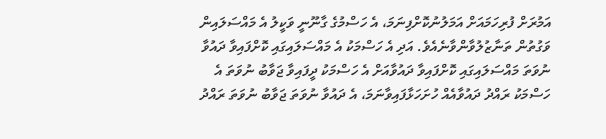އަމުރަށް ފުރިހަމައަށް އަމަލުނުކޮށްފިނަމަ، އެ ހަސްމުގެ ގާނޫނީ ވަކީލު އެ މައްސަލައިން ވަގުތުން ތަނާޒުލުވާންވާނެއެވެ. އަދި އެ ހަސްމަކު އެ މައްސަލައިގައި ކޮށްފައިވާ ދައުވާ ނުވަތަ މައްސަލައިގައި ކޮށްފައިވާ ދައުވާއަށް އެ ހަސްމަކު ދީފައިވާ ޖަވާބު ނުވަތަ އެ ހަސްމަކު ރައްދު ދައުވާއެއް ހުށަހަޅާފައިވާނަމަ، އެ ދައުވާ ނުވަތަ ޖަވާބު ނުވަތަ ރައްދު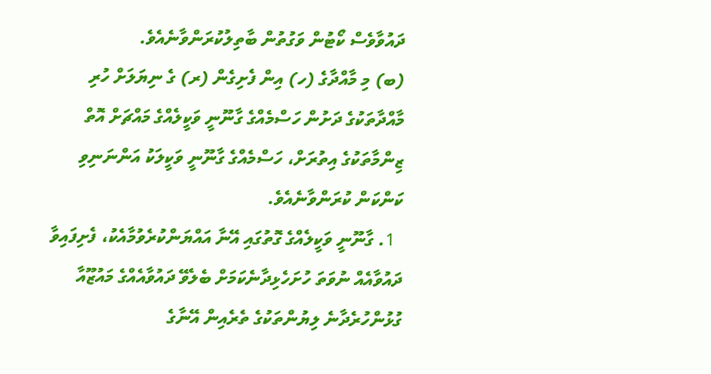ދައުވާވެސް ކޯޓުން ވަގުތުން ބާތިލުކުރަންވާނެއެވެ.
(ބ) މި މާއްދާގެ (ހ) އިން ފެށިގެން (ރ) ގެ ނިޔަލަށް ހުރި މާއްދާތަކުގެ ދަށުން ހަސްމެއްގެ ގާނޫނީ ވަކީލެއްގެ މައްޗަށް އޮތް ޒިންމާތަކުގެ އިތުރަށް، ހަސްމެއްގެ ގާނޫނީ ވަކީލަކު އަންނަނިވި ކަންކަން ކުރަންވާނެއެވެ.
  1. ގާނޫނީ ވަކީލެއްގެ ގޮތުގައި އޭނާ އައްޔަންކުރެވުމާއެކު، ފެށިފައިވާ ދައުވާއެއް ނުވަތަ ހުށަހެޅިދާނެކަމަށް ބެލެވޭ ދައުވާއެއްގެ މައުޒޫއާ ގުޅުންހުރެދާނެ ލިޔުންތަކުގެ ތެރެއިން އޭނާގެ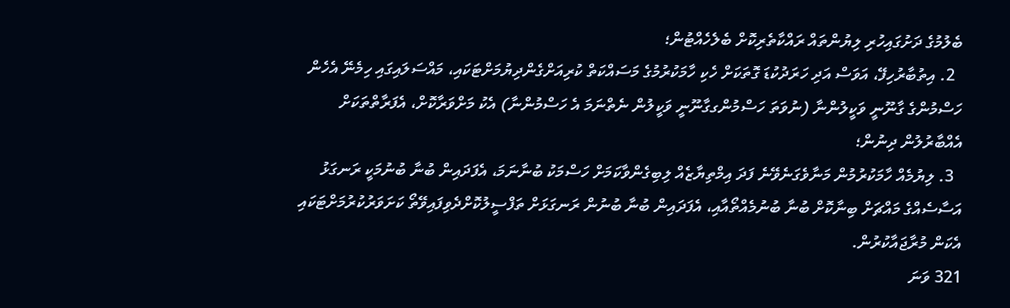ބެލުމުގެ ދަށުގައިހުރި ލިޔުންތައް ރައްކާތެރިކޮށް ބެލެހެއްޓުން؛
  2. އިތުބާރުހިފޭ، އަވަސް އަދި ހަރަދުކުޑަ ގޮތަކަށް ހެކި ހާމަކުރުމުގެ މަސައްކަތް ކުރިއަށްގެންދިޔުމަށްޓަކައި، މައްސަލައިގައި ހިމެނޭ އެހެން ހަސްމުންގެ ގާނޫނީ ވަކީލުންނާ (ނުވަތަ ހަސްމުންގގާނޫނީ ވަކީލުން ނެތްނަމަ އެ ހަސްމުންނާ) އެކު މަށްވަރާކޮށް، އެފަރާތްތަކަށް އެއްބާރުލުން ދިނުން؛
  3. ލިޔުމެއް ހާމަކުރުމުން މަނާވެގަނެވޭނެ ފަދަ އިމްތިޔާޒެއް ލިބިގެންވާކަމަށް ހަސްމަކު ބުނާނަމަ، އެފަދައިން ބުނާ ބުނުމަކީ ރަނގަޅު އަސާސެއްގެ މައްޗަށް ބިނާކޮށް ބުނާ ބުނުމެއްތޯއާއި، އެފަދައިން ބުނާ ބުނުން ރަނގަޅަށް ތަފްސީލުކޮށްދެވިފައިވޭތޯ ކަށަވަރުކުރުމަށްޓަކައި އެކަން މުރާޖައާކުރުން.
321 ވަނަ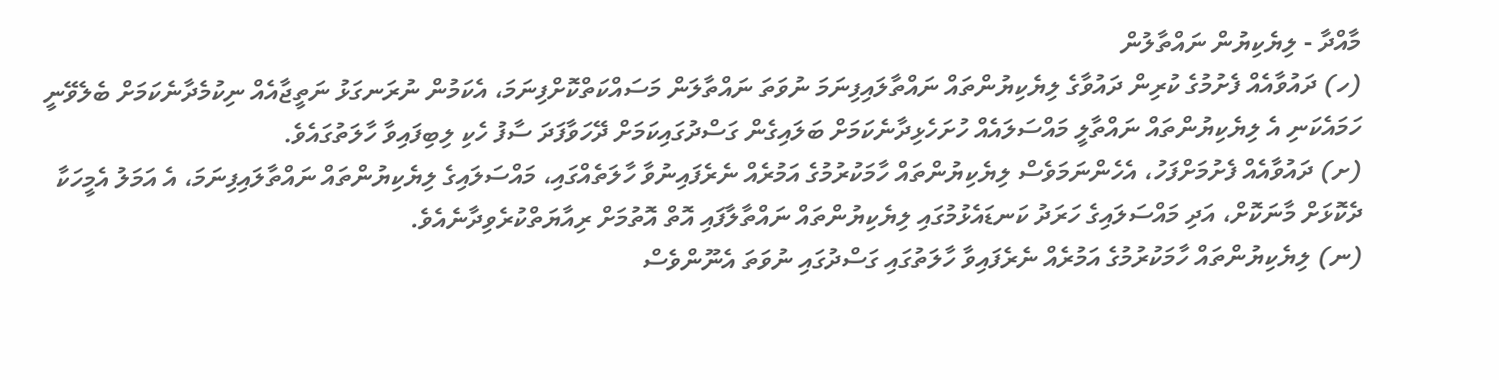މާއްދާ - ލިޔެކިޔުން ނައްތާލުން
(ހ) ދައުވާއެއް ފެށުމުގެ ކުރިން ދައުވާގެ ލިޔެކިޔުންތައް ނައްތާލައިފިނަމަ ނުވަތަ ނައްތާލަން މަސައްކަތްކޮށްފިނަމަ، އެކަމުން ނުރަނގަޅު ނަތީޖާއެއް ނިކުމެދާނެކަމަށް ބެލެވޭނީ ހަމައެކަނި އެ ލިޔެކިޔުންތައް ނައްތާލީ މައްސަލައެއް ހުށަހެޅިދާނެކަމަށް ބަލައިގެން ގަސްދުގައިކަމަށް ދޭހަވާފަދަ ސާފު ހެކި ލިބިފައިވާ ހާލަތުގައެވެ.
(ށ) ދައުވާއެއް ފެށުމަށްފަހު، އެހެންނަމަވެސް ލިޔެކިޔުންތައް ހާމަކުރުމުގެ އަމުރެއް ނެރެފައިނުވާ ހާލަތެއްގައި، މައްސަލައިގެ ލިޔެކިޔުންތައް ނައްތާލައިފިނަމަ، އެ އަމަލު އެމީހަކާ ދެކޮޅަށް މާނަކޮށް، އަދި މައްސަލައިގެ ހަރަދު ކަނޑައެޅުމުގައި ލިޔެކިޔުންތައް ނައްތާލާފައި އޮތް އޮތުމަށް ރިއާޔަތްކުރެވިދާނެއެވެ.
(ނ) ލިޔެކިޔުންތައް ހާމަކުރުމުގެ އަމުރެއް ނެރެފައިވާ ހާލަތުގައި ގަސްދުގައި ނުވަތަ އެނޫންވެސް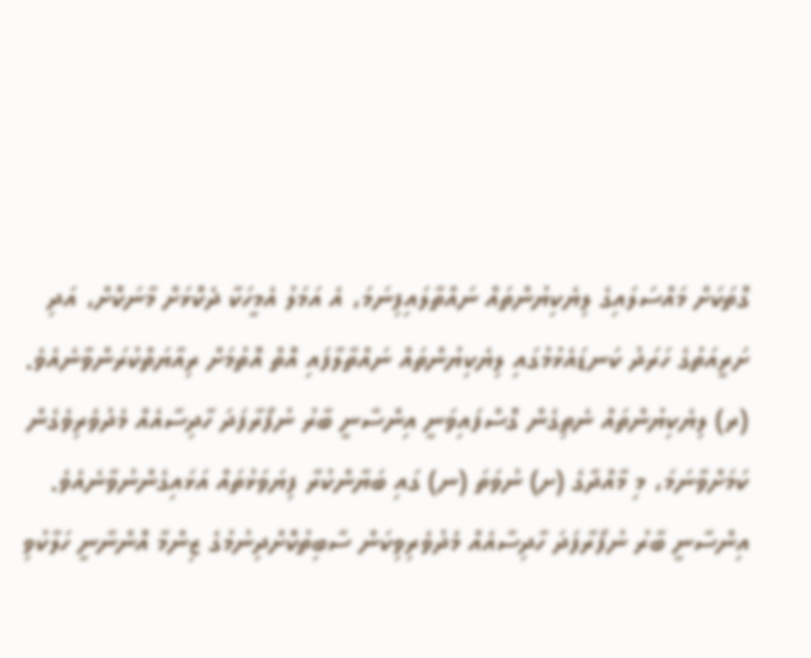ގޮތަކަށް މައްސަލައިގެ ލިޔެކިޔުންތައް ނައްތާލައިފިނަމަ، އެ އަމަލު އެމީހަކާ ދެކޮޅަށް މާނަކޮށް، އަދި ށަރީއަތުގެ ހަރަދު ކަނޑައެޅުމުގައި ލިޔެކިޔުންތައް ނައްތާލާފައި އޮތް އޮތުމަށް ރިއާޔަތްކުރަންވާނެއެވެ.
(ރ) ލިޔެކިޔުންތައް ނެތިގެން ގޮސްފައިވަނީ އިންސާނީ ބާރު ނުފޯރާފަދަ ހާދިސާއެއް މެދުވެރިވެގެން ކަމަށްވާނަމަ، މި މާއްދާގެ (ށ) ނުވަތަ (ނ) ގައި ބަޔާންކުރާ ފިޔަވަޅުތައް އަޅައިގެންނުވާނެއެވެ. އިންސާނީ ބާރު ނުފޯރާފަދަ ހާދިސާއެއް މެދުވެރިވިކަން ސާބިތުކޮށްދިނުމުގެ ޒިންމާ އޮންނާނީ ހަލާކުވި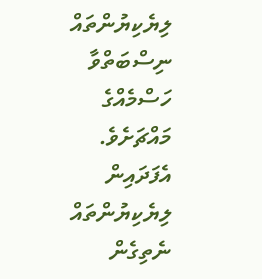ލިޔެކިޔުންތައް ނިސްބަތްވާ ހަސްމެއްގެ މައްޗަށެވެ. އެފަދައިން ލިޔެކިޔުންތައް ނެތިގެން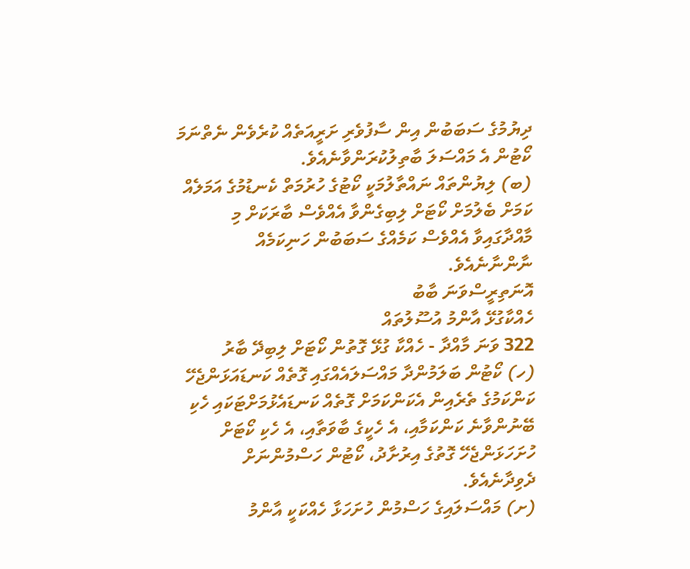ދިޔުމުގެ ސަބަބުން އިން ސާފުވެރި ށަރީއަތެއް ކުރެވެން ނެތްނަމަ ކޯޓުން އެ މައްސަލަ ބާތިލުކުރަންވާނެއެވެ.
(ބ) ލިޔުންތައް ނައްތާލުމަކީ ކޯޓުގެ ހުރުމަތް ކެނޑުމުގެ އަމަލެއް ކަމަށް ބެލުމަށް ކޯޓަށް ލިބިގެންވާ އެއްވެސް ބާރަކަށް މި މާއްދާގައިވާ އެއްވެސް ކަމެއްގެ ސަބަބުން ހަނިކަމެއް ނާންނާނެއެވެ.
އޮނަތިރީސްވަނަ ބާބު
ހެއްކާގުޅޭ އާންމު އުސޫލުތައް
322 ވަނަ މާއްދާ - ހެއްކާ ގުޅޭ ގޮތުން ކޯޓަށް ލިބިދޭ ބާރު
(ހ) ކޯޓުން ބަލަމުންދާ މައްސަލައެއްގައި ގޮތެއް ކަނޑައަޅަންޖެހޭ ކަންކަމުގެ ތެރެއިން އެކަންކަމަށް ގޮތެއް ކަނޑައެޅުމަށްޓަކައި ހެކި ބޭނުންވާނެ ކަންކަމާއި، އެ ހެކީގެ ބާވަތާއި، އެ ހެކި ކޯޓަށް ހުށަހަޅަންޖެހޭ ގޮތުގެ އިރުށާދު، ކޯޓުން ހަސްމުންނަށް ދެވިދާނެއެވެ.
(ށ) މައްސަލައިގެ ހަސްމުން ހުށަހަޅާ ހެއްކަކީ އާންމު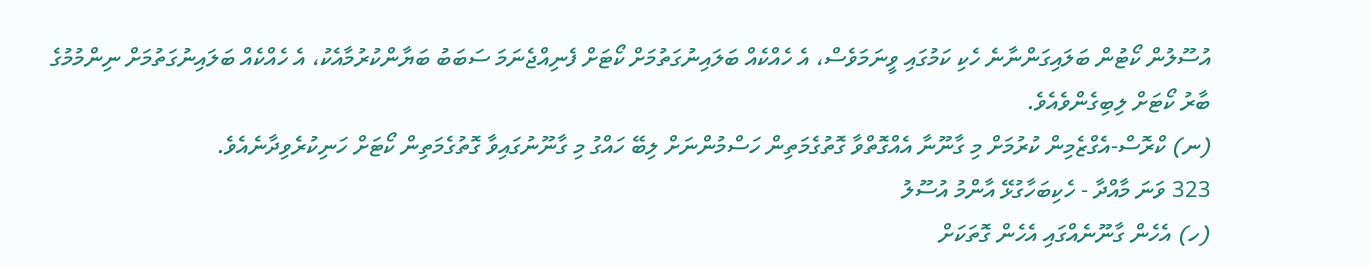އުސޫލުން ކޯޓުން ބަލައިގަންނާނެ ހެކި ކަމުގައި ވީނަމަވެސް، އެ ހެއްކެއް ބަލައިނުގަތުމަށް ކޯޓަށް ފެނިއްޖެނަމަ ސަބަބު ބަޔާންކުރުމާއެކު، އެ ހެއްކެއް ބަލައިނުގަތުމަށް ނިންމުމުގެ ބާރު ކޯޓަށް ލިބިގެންވެއެވެ.
(ނ) ކްރޮސް-އެގްޒެމިން ކުރުމަށް މި ގާނޫނާ އެއްގޮތްވާ ގޮތުގެމަތިން ހަސްމުންނަށް ލިބޭ ހައްގު މި ގާނޫނުގައިވާ ގޮތުގެމަތިން ކޯޓަށް ހަނިކުރެވިދާނެއެވެ.
323 ވަނަ މާއްދާ - ހެކިބަހާގުޅޭ އާންމު އުސޫލު
(ހ) އެހެން ގާނޫނެއްގައި އެހެން ގޮތަކަށް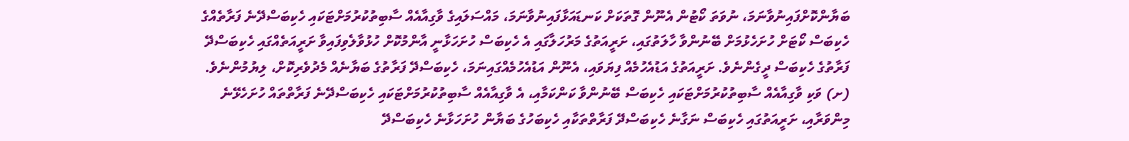ބަޔާންކޮށްފައިނުވާނަމަ، ނުވަތަ ކޯޓުން އެނޫން ގޮތަކަށް ކަނޑައަޅާފައިނުވާނަމަ، މައްސަލައިގެ ވާގިއާއެއް ސާބިތުކުރުމަށްޓަކައި ހެކިބަސްދޭނެ ފަރާތެއްގެ ހެކިބަސް ކޯޓަށް ހުށަހެޅުމަށް ބޭނުންވާ ހާލަތުގައި، ށަރީއަތުގެ މަރުހަލާގައި އެ ހެކިބަސް ހުށަހަޅާނީ އާންމުކޮށް ހުޅުވާލެވިފައިވާ ށަރީއަތެއްގައި ހެކިބަސްދޭ ފަރާތުގެ ހެކިބަސް ދީގެންނެވެ. ށަރީއަތުގެ އަޑުއެހުމެއް ފިޔަވައި، އެނޫން އަޑުއެހުމެއްގައިނަމަ، ހެކިބަސްދޭ ފަރާތުގެ ބަޔާނެއް މެދުވެރިކޮށް، ލިޔުމުންނެވެ.
(ށ) ވަކި ވާގިއާއެއް ސާބިތުކުރުމަށްޓަކައި ހެކިބަސް ބޭނުންވާ ކަންކަމާއި، އެ ވާގިއާއެއް ސާބިތުކުރުމަށްޓަކައި ހެކިބަސްދޭނެ ފަރާތްތައް ހުށަހެޅޭނެ މިންވަރާއި، ށަރީއަތުގައި ހެކިބަސް ނަގާނެ ހެކިބަސްދޭ ފަރާތްތަކާއި ހެކިބަހުގެ ބަޔާން ހުށަހަޅާނެ ހެކިބަސްދޭ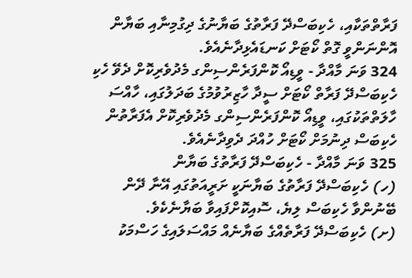ފަރާތްތަކާއި، ހެކިބަސްދޭ ފަރާތުގެ ބަޔާނުގެ ދިގުމިނާއި ބަޔާން އޮންނަންވީ ގޮތް ކޯޓަށް ކަނޑައެޅިދާނެއެވެ.
324 ވަނަ މާއްދާ - ވީޑިއޯ ކޮންފަރެންސިންގ މެދުވެރިކޮށް ދެވޭ ހެކި
ހެކިބަސްދޭ ފަރާތް ކޯޓަށް ސީދާ ހާޒިރުވުމުގެ ބަދަލުގައި، ހާއްސަ ހާލަތްތަކުގައި، ވީޑިއޯ ކޮންފަރެންސިންގ މެދުވެރިކޮށް އެފަރާތުން ހެކިބަސް ދިނުމަށް ކޯޓަށް ހުއްދަ ދެވިދާނެއެވެ.
325 ވަނަ މާއްދާ - ހެކިބަސްދޭ ފަރާތުގެ ބަޔާން
(ހ) ހެކިބަސްދޭ ފަރާތުގެ ބަޔާނަކީ ށަރީއަތުގައި އޭނާ ދޭން ބޭނުންވާ ހެކިބަސް ލިޔެ، ސޮއިކޮށްފައިވާ ބަޔާނެކެވެ.
(ށ) ހެކިބަސްދޭ ފަރާތެއްގެ ބަޔާނެއް މައްސަލައިގެ ހަސްމަކު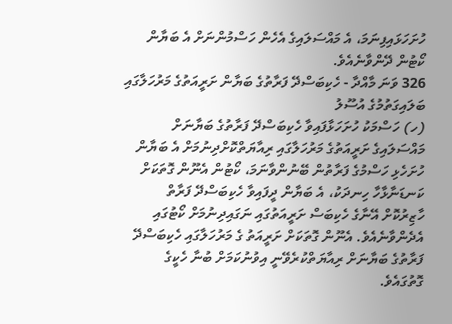ހުށަހަޅައިފިނަމަ، އެ މައްސަލައިގެ އެހެން ހަސްމުންނަށް އެ ބަޔާން ކޯޓުން ދޭންވާނެއެވެ.
326 ވަނަ މާއްދާ - ހެކިބަސްދޭ ފަރާތުގެ ބަޔާން ށަރީއަތުގެ މަރުހަލާގައި ބަލައިގަތުމުގެ އުސޫލު
(ހ) ހަސްމަކު ހުށަހަޅާފައިވާ ހެކިބަސްދޭ ފަރާތުގެ ބަޔާނަށް މައްސަލައިގެ ށަރީއަތުގެ މަރުހަލާގައި ރިއާޔަތްކޮށްދިނުމަށް އެ ބަޔާން ހުށަހެޅި ހަސްމުގެ ފަރާތުން ބޭނުންވާނަމަ، ކޯޓުން އެނޫން ގޮތަކަށް ކަނޑަނާޅާހާ ހިނދަކު، އެ ބަޔާން ދީފައިވާ ހެކިބަސްދޭ ފަރާތް ހާޒިރުކޮށް އޭނާގެ ހެކިބަސް ށަރީއަތުގައި ނަގައިދިނުމަށް ކޯޓުގައި އެދެންވާނެއެވެ. އެނޫން ގޮތަކަށް ށަރީއަތު ގެ މަރުހަލާގައި ހެކިބަސްދޭ ފަރާތުގެ ބަޔާނަށް ރިއާޔަތްކުރެވޭނީ އިވުނުކަމަށް ބުނާ ހެކީގެ ގޮތުގައެވެ.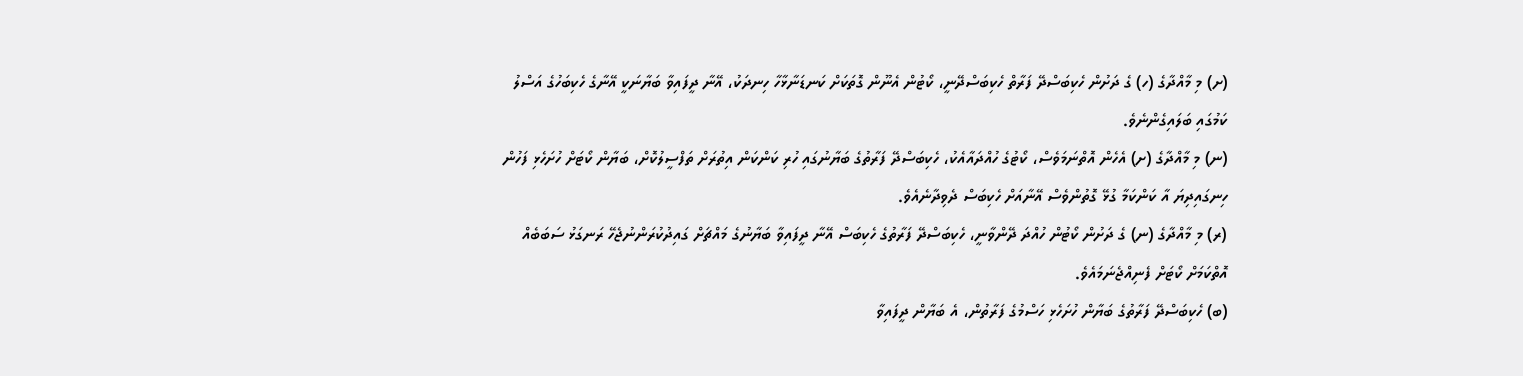(ށ) މި މާއްދާގެ (ހ) ގެ ދަށުން ހެކިބަސްދޭ ފަރާތް ހެކިބަސްދޭނީ، ކޯޓުން އެނޫން ގޮތަކަށް ކަނޑަނާޅާހާ ހިނދަކު، އޭނާ ދީފައިވާ ބަޔާނަކީ އޭނާގެ ހެކިބަހުގެ އަސްލު ކަމުގައި ބަލައިގެންނެވެ.
(ނ) މި މާއްދާގެ (ށ) އެހެން އޮތްނަމަވެސް، ކޯޓުގެ ހުއްދައާއެކު، ހެކިބަސްދޭ ފަރާތުގެ ބަޔާނުގައި ހުރި ކަންކަން އިތުރަށް ތަފްސީލުކޮށް، ބަޔާން ކޯޓަށް ހުށަހެޅި ފަހުން ހިނގައިދިޔަ އާ ކަންކަމާ ގުޅޭ ގޮތުންވެސް އޭނާއަށް ހެކިބަސް ދެވިދާނެއެވެ.
(ރ) މި މާއްދާގެ (ނ) ގެ ދަށުން ކޯޓުން ހުއްދަ ދޭންވާނީ، ހެކިބަސްދޭ ފަރާތުގެ ހެކިބަސް އޭނާ ދީފައިވާ ބަޔާނުގެ މައްޗަށް ގައިދުކުރަންނުޖެހޭ ރަނގަޅު ސަބަބެއް އޮތްކަމަށް ކޯޓަށް ފެނިއްޖެނަމައެވެ.
(ބ) ހެކިބަސްދޭ ފަރާތުގެ ބަޔާން ހުށަހެޅި ހަސްމުގެ ފަރާތުން، އެ ބަޔާން ދީފައިވާ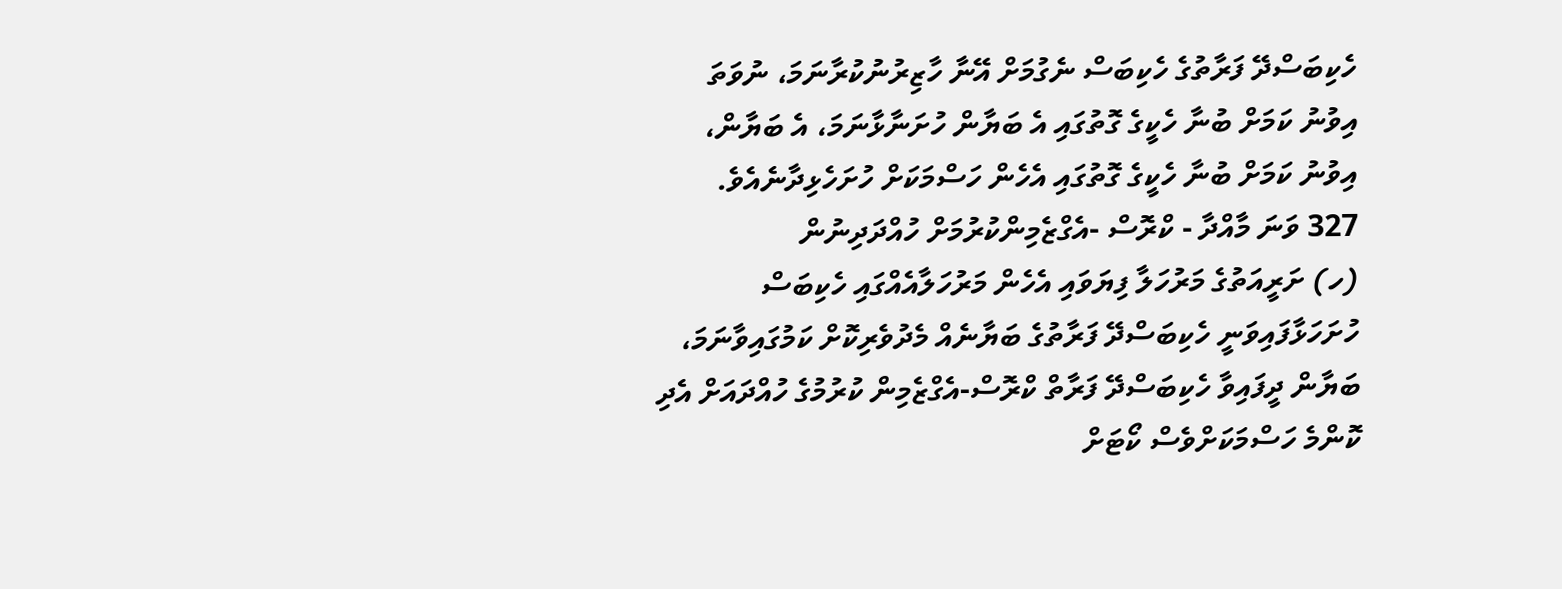ހެކިބަސްދޭ ފަރާތުގެ ހެކިބަސް ނެގުމަށް އޭނާ ހާޒިރުނުކުރާނަމަ، ނުވަތަ އިވުނު ކަމަށް ބުނާ ހެކީގެ ގޮތުގައި އެ ބަޔާން ހުށަނާޅާނަމަ، އެ ބަޔާން، އިވުނު ކަމަށް ބުނާ ހެކީގެ ގޮތުގައި އެހެން ހަސްމަކަށް ހުށަހެޅިދާނެއެވެ.
327 ވަނަ މާއްދާ - ކްރޮސް -އެގްޒެމިންކުރުމަށް ހުއްދަދިނުން
(ހ) ށަރީއަތުގެ މަރުހަލާ ފިޔަވައި އެހެން މަރުހަލާއެއްގައި ހެކިބަސް ހުށަހަޅާފައިވަނީ ހެކިބަސްދޭ ފަރާތުގެ ބަޔާނެއް މެދުވެރިކޮށް ކަމުގައިވާނަމަ، ބަޔާން ދީފައިވާ ހެކިބަސްދޭ ފަރާތް ކްރޮސް-އެގްޒެމިން ކުރުމުގެ ހުއްދައަށް އެދި ކޮންމެ ހަސްމަކަށްވެސް ކޯޓަށް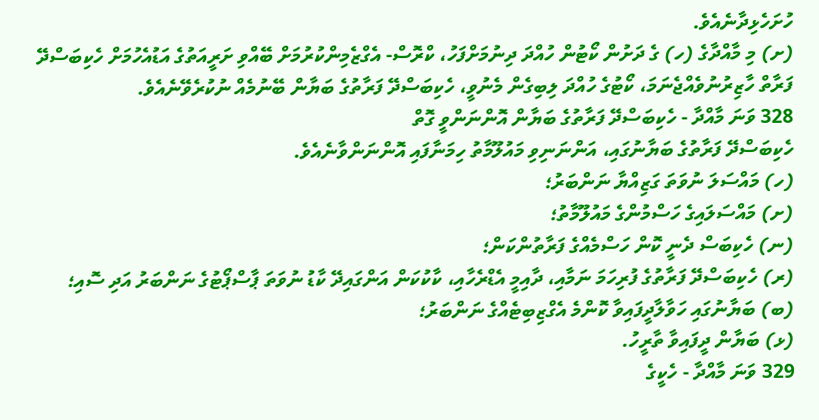ހުށަހެޅިދާނެއެވެ.
(ށ) މި މާއްދާގެ (ހ) ގެ ދަށުން ކޯޓުން ހުއްދަ ދިނުމަށްފަހު، ކްރޮސް- އެގްޒެމިންކުރުމަށް ބޭއްވި ށަރީއަތުގެ އަޑުއެހުމަށް ހެކިބަސްދޭ ފަރާތް ހާޒިރުނުވެއްޖެނަމަ، ކޯޓުގެ ހުއްދަ ލިބިގެން މެނުވީ، ހެކިބަސްދޭ ފަރާތުގެ ބަޔާން ބޭނުމެއް ނުކުރެވޭނެއެވެ.
328 ވަނަ މާއްދާ - ހެކިބަސްދޭ ފަރާތުގެ ބަޔާން އޮންނަންވީ ގޮތް
ހެކިބަސްދޭ ފަރާތުގެ ބަޔާނުގައި، އަންނަނިވި މައުލޫމާތު ހިމަނާފައި އޮންނަންވާނެއެވެ.
(ހ) މައްސަލަ ނުވަތަ ގަޒިއްޔާ ނަންބަރު؛
(ށ) މައްސަލައިގެ ހަސްމުންގެ މައުލޫމާތު؛
(ނ) ހެކިބަސް ދެނީ ކޮން ހަސްމެއްގެ ފަރާތުންކަން؛
(ރ) ހެކިބަސްދޭ ފަރާތުގެ ފުރިހަމަ ނަމާއި، ދާއިމީ އެޑްރެހާއި، ކާކުކަން އަންގައިދޭ ކާޑު ނުވަތަ ޕާސްޕޯޓުގެ ނަންބަރު އަދި ސޮއި؛
(ބ) ބަޔާނުގައި ހަވާލާދީފައިވާ ކޮންމެ އެގްޒިބިޓެއްގެ ނަންބަރު؛
(ޅ) ބަޔާން ދީފައިވާ ތާރީހު.
329 ވަނަ މާއްދާ - ހެކީގެ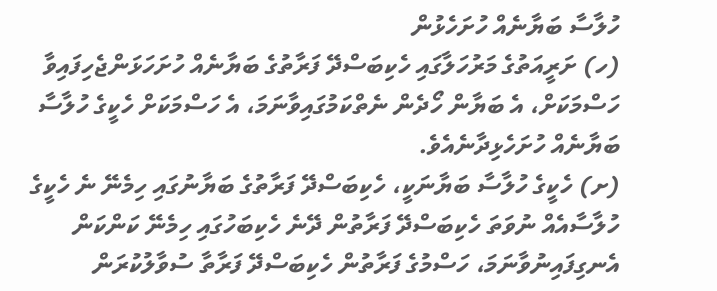ހުލާސާ ބަޔާނެއް ހުށަހެޅުން
(ހ) ށަރީއަތުގެ މަރުހަލާގައި ހެކިބަސްދޭ ފަރާތުގެ ބަޔާނެއް ހުށަހަޅަންޖެހިފައިވާ ހަސްމަކަށް، އެ ބަޔާން ހޯދެން ނެތްކަމުގައިވާނަމަ، އެ ހަސްމަކަށް ހެކީގެ ހުލާސާ ބަޔާނެއް ހުށަހެޅިދާނެއެވެ.
(ށ) ހެކީގެ ހުލާސާ ބަޔާނަކީ، ހެކިބަސްދޭ ފަރާތުގެ ބަޔާނުގައި ހިމެނޭ ނެ ހެކީގެ ހުލާސާއެއް ނުވަތަ ހެކިބަސްދޭ ފަރާތުން ދޭނެ ހެކިބަހުގައި ހިމެނޭ ކަންކަން އެނގިފައިނުވާނަމަ، ހަސްމުގެ ފަރާތުން ހެކިބަސްދޭ ފަރާތާ ސުވާލުކުރަން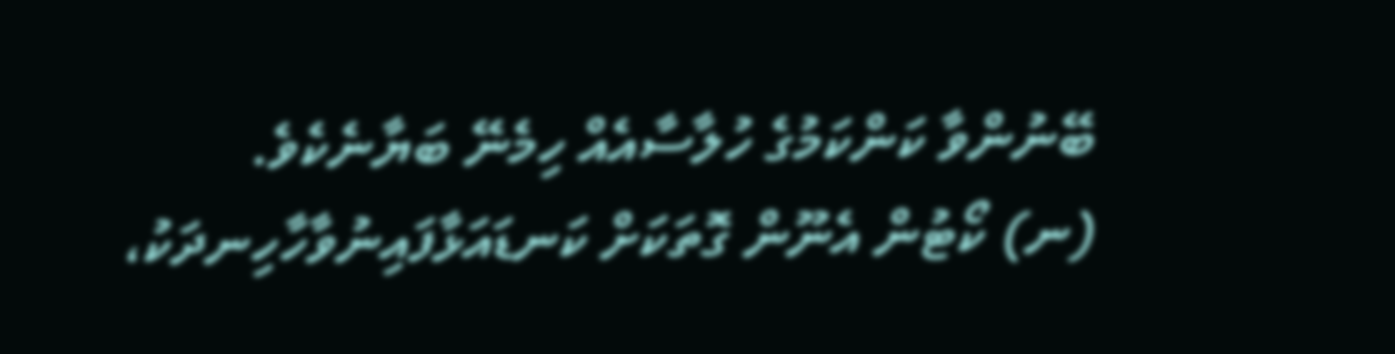ބޭނުންވާ ކަންކަމުގެ ހުލާސާއެއް ހިމެނޭ ބަޔާނެކެވެ.
(ނ) ކޯޓުން އެނޫން ގޮތަކަށް ކަނޑައަޅާފައިނުވާހާހިނދަކު،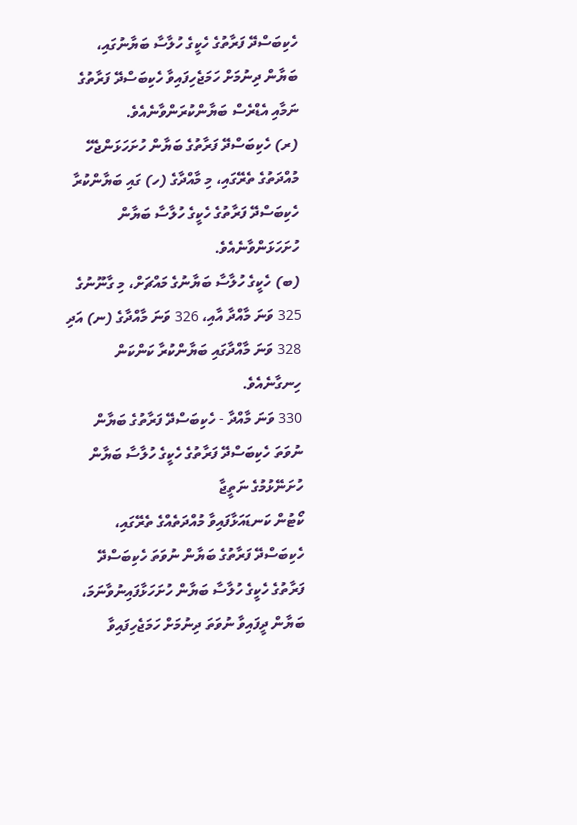ހެކިބަސްދޭ ފަރާތުގެ ހެކީގެ ހުލާސާ ބަޔާނުގައި، ބަޔާން ދިނުމަށް ހަމަޖެހިފައިވާ ހެކިބަސްދޭ ފަރާތުގެ ނަމާއި އެޑްރެސް ބަޔާންކުރަންވާނެއެވެ.
(ރ) ހެކިބަސްދޭ ފަރާތުގެ ބަޔާން ހުށަހަޅަންޖެހޭ މުއްދަތުގެ ތެރޭގައި، މި މާއްދާގެ (ހ) ގައި ބަޔާންކުރާ ހެކިބަސްދޭ ފަރާތުގެ ހެކީގެ ހުލާސާ ބަޔާން ހުށަހަޅަންވާނެއެވެ.
(ބ) ހެކީގެ ހުލާސާ ބަޔާނުގެ މައްޗަށް، މި ގާނޫނުގެ 325 ވަނަ މާއްދާ އާއި، 326 ވަނަ މާއްދާގެ (ނ) އަދި 328 ވަނަ މާއްދާގައި ބަޔާންކުރާ ކަންކަން ހިނގާނެއެވެ.
330 ވަނަ މާއްދާ - ހެކިބަސްދޭ ފަރާތުގެ ބަޔާން ނުވަތަ ހެކިބަސްދޭ ފަރާތުގެ ހެކީގެ ހުލާސާ ބަޔާން ހުށަނޭޅުމުގެ ނަތީޖާ
ކޯޓުން ކަނޑައަޅާފައިވާ މުއްދަތެއްގެ ތެރޭގައި، ހެކިބަސްދޭ ފަރާތުގެ ބަޔާން ނުވަތަ ހެކިބަސްދޭ ފަރާތުގެ ހެކީގެ ހުލާސާ ބަޔާން ހުށަހަޅާފައިނުވާނަމަ، ބަޔާން ދީފައިވާ ނުވަތަ ދިނުމަށް ހަމަޖެހިފައިވާ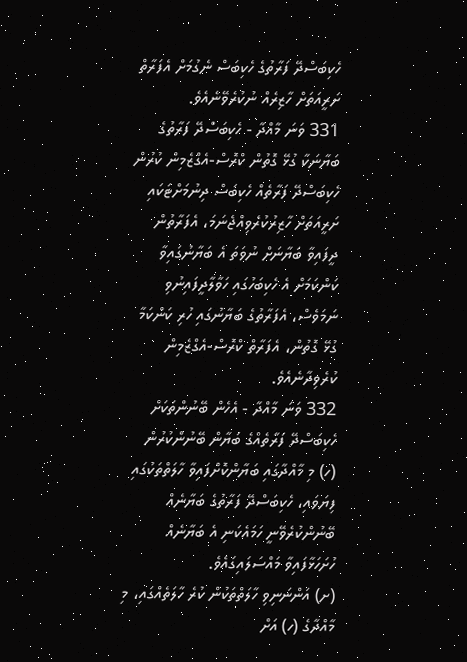ހެކިބަސްދޭ ފަރާތުގެ ހެކިބަސް ނެގުމަށް އެފަރާތް ށަރީއަތަށް ހާޒިރެއް ނުކުރެވޭނެއެވެ.
331 ވަނަ މާއްދާ - ހެކިބަސްދޭ ފަރާތުގެ ބަޔާނަކާ ގުޅޭ ގޮތުން ކްރޮސް-އެގްޒެމިން ކުރުން
ހެކިބަސްދޭ ފަރާތެއް ހެކިބަސް ދިނުމަށްޓަކައި ށަރީއަތަށް ހާޒިރުކުރެވިއްޖެނަމަ، އެފަރާތުން ދީފައިވާ ބަޔާނަށް ނުވަތަ އެ ބަޔާނުގައިވާ ކަންކަމަށް އެ ހެކިބަހުގައި ހަވާލާދީފައިނުވި ނަމަވެސް، އެފަރާތުގެ ބަޔާނުގައި ހުރި ކަންކަމާ ގުޅޭ ގޮތުން، އެފަރާތް ކްރޮސް-އެގްޒެމިން ކުރެވިދާނެއެވެ.
332 ވަނަ މާއްދާ - އެހެން ބޭނުންތަކަށް ހެކިބަސްދޭ ފަރާތެއްގެ ބަޔާން ބޭނުންކުރުން
(ހ) މި މާއްދާގައި ބަޔާންކޮށްފައިވާ ހާލަތްތަކުގައި ފިޔަވައި، ހެކިބަސްދޭ ފަރާތުގެ ބަޔާނެއް ބޭނުންކުރެވޭނީ ހަމައެކަނި އެ ބަޔާނެއް ހުށަހަޅާފައިވާ މައްސަލައިގައެވެ.
(ށ) އަންނަނިވި ހާލަތްތަކުން ކުރެ ހާލަތެއްގައި، މި މާއްދާގެ (ހ) އަށް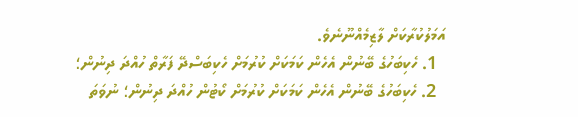އަމަލުކުރާކަށް ލާޒިމެއްނޫނެވެ.
  1. ހެކިބަހުގެ ބޭނުން އެހެން ކަމަކަށް ކުރުމަށް ހެކިބަސްދޭ ފަރާތް ހުއްދަ ދިނުން؛
  2. ހެކިބަހުގެ ބޭނުން އެހެން ކަމަކަށް ކުރުމަށް ކޯޓުން ހުއްދަ ދިނުން؛ ނުވަތަ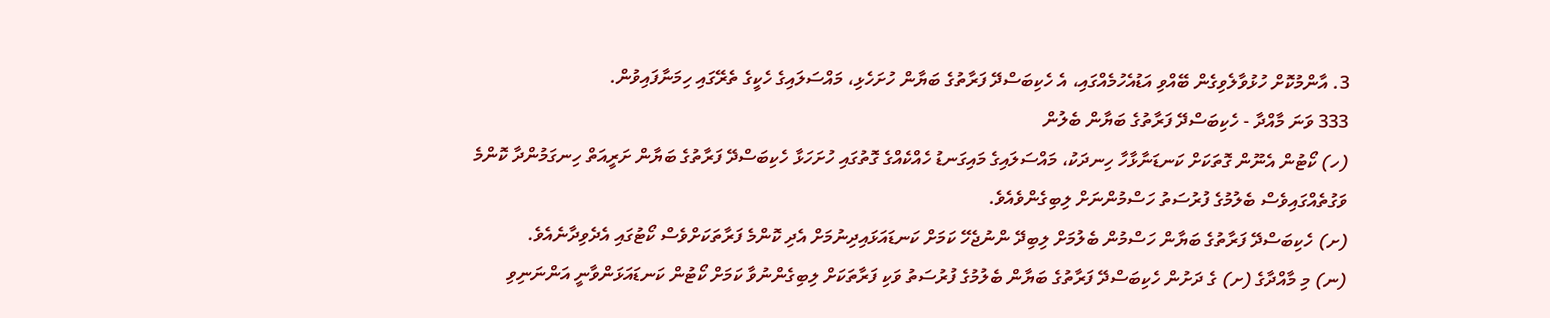3. އާންމުކޮށް ހުޅުވާލެވިގެން ބޭއްވި އަޑުއެހުމެއްގައި، އެ ހެކިބަސްދޭ ފަރާތުގެ ބަޔާން ހުށަހެޅި، މައްސަލައިގެ ހެކީގެ ތެރޭގައި ހިމަނާފައިވުން.
333 ވަނަ މާއްދާ - ހެކިބަސްދޭ ފަރާތުގެ ބަޔާން ބެލުން
(ހ) ކޯޓުން އެނޫން ގޮތަކަށް ކަނޑަނާޅާހާ ހިނދަކު، މައްސަލައިގެ މައިގަނޑު ހެއްކެއްގެ ގޮތުގައި ހުށަހަޅާ ހެކިބަސްދޭ ފަރާތުގެ ބަޔާން ށަރީއަތް ހިނގަމުންދާ ކޮންމެ ވަގުތެއްގައިވެސް ބެލުމުގެ ފުރުސަތު ހަސްމުންނަށް ލިބިގެންވެއެވެ.
(ށ) ހެކިބަސްދޭ ފަރާތުގެ ބަޔާން ހަސްމުން ބެލުމަށް ލިބިދޭ ންނުޖެހޭ ކަމަށް ކަނޑައަޅައިދިނުމަށް އެދި ކޮންމެ ފަރާތަކަށްވެސް ކޯޓުގައި އެދެވިދާނެއެވެ.
(ނ) މި މާއްދާގެ (ށ) ގެ ދަށުން ހެކިބަސްދޭ ފަރާތުގެ ބަޔާން ބެލުމުގެ ފުރުސަތު ވަކި ފަރާތަކަށް ލިބިގެންނުވާ ކަމަށް ކޯޓުން ކަނޑައަޅަންވާނީ އަންނަނިވި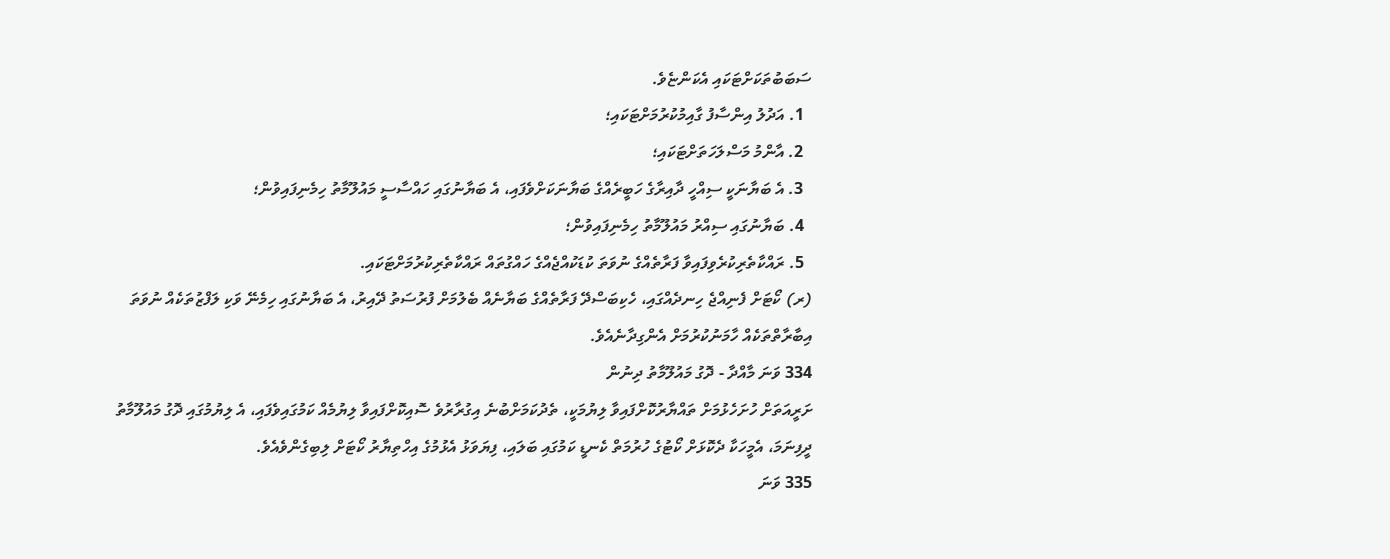ސަބަބުތަކަށްޓަކައި އެކަންޏެވެ.
  1. އަދުލު އިންސާފު ގާއިމުކުރުމަށްޓަކައި؛
  2. އާންމު މަސްލަހަތަށްޓަކައި؛
  3. އެ ބަޔާނަކީ ސިއްހީ ދާއިރާގެ ހަބީރެއްގެ ބަޔާނަކަށްވެފައި، އެ ބަޔާނުގައި ހައްސާސީ މައުލޫމާތު ހިމެނިފައިވުން؛
  4. ބަޔާނުގައި ސިއްރު މައުލޫމާތު ހިމެނިފައިވުން؛
  5. ރައްކާތެރިކުރެވިފައިވާ ފަރާތެއްގެ ނުވަތަ ކުޑަކުއްޖެއްގެ ހައްގުތައް ރައްކާތެރިކުރުމަށްޓަކައި.
(ރ) ކޯޓަށް ފެނިއްޖެ ހިނދެއްގައި، ހެކިބަސްދޭ ފަރާތެއްގެ ބަޔާނެއް ބެލުމަށް ފުރުސަތު ދޭއިރު، އެ ބަޔާނުގައި ހިމެނޭ ވަކި ލަފްޒުތަކެއް ނުވަތަ އިބާރާތްތަކެއް ހާމަނުކުރުމަށް އެންގިދާނެއެވެ.
334 ވަނަ މާއްދާ - ދޮގު މައުލޫމާތު ދިނުން
ށަރީއަތަށް ހުށަހެޅުމަށް ތައްޔާރުކޮށްފައިވާ ލިޔުމަކީ، ތެދުކަމަށްބުނެ އިގުރާރުވެ ސޮއިކޮށްފައިވާ ލިޔުމެއް ކަމުގައިވެފައި، އެ ލިޔުމުގައި ދޮގު މައުލޫމާތު ދީފިނަމަ، އެމީހަކާ ދެކޮޅަށް ކޯޓުގެ ހުރުމަތް ކެނޑީ ކަމުގައި ބަލައި، ފިޔަވަޅު އެޅުމުގެ އިހްތިޔާރު ކޯޓަށް ލިބިގެންވެއެވެ.
335 ވަނަ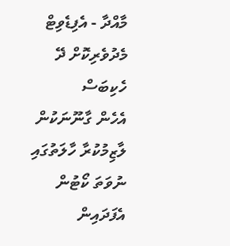މާއްދާ - އެފިޑެވިޓް މެދުވެރިކޮށް ދޭ ހެކިބަސް
އެހެން ގާނޫނަކުން ލާޒިމުކުރާ ހާލަތުގައި ނުވަތަ ކޯޓުން އެފަދައިން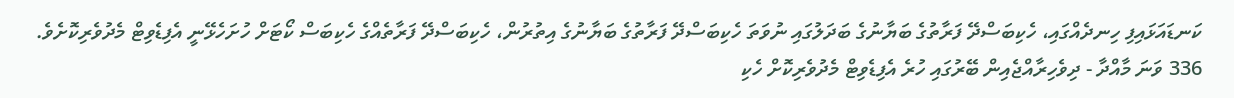ކަނޑައަޅައިފި ހިނދެއްގައި، ހެކިބަސްދޭ ފަރާތުގެ ބަޔާނުގެ ބަދަލުގައި ނުވަތަ ހެކިބަސްދޭ ފަރާތުގެ ބަޔާނުގެ އިތުރުން، ހެކިބަސްދޭ ފަރާތެއްގެ ހެކިބަސް ކޯޓަށް ހުށަހެޅޭނީ އެފިޑެވިޓް މެދުވެރިކޮށެވެ.
336 ވަނަ މާއްދާ - ދިވެހިރާއްޖެއިން ބޭރުގައި ހުރެ އެފިޑެވިޓް މެދުވެރިކޮށް ހެކި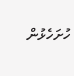ހުށަހެޅުން